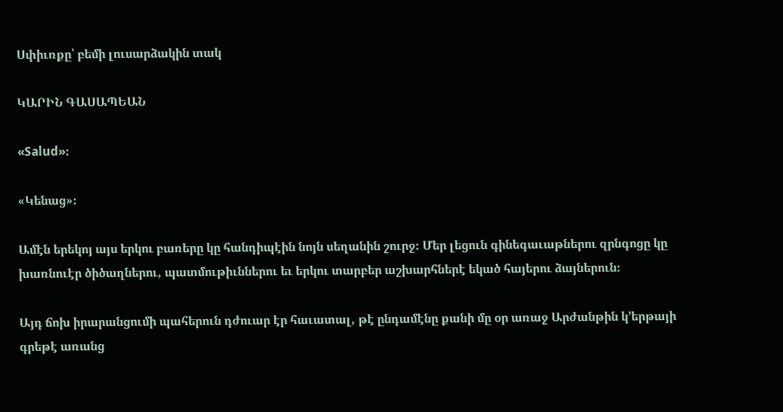Սփիւռքը՝ բեմի լուսարձակին տակ

ԿԱՐԻՆ ԳԱՍԱՊԵԱՆ

«Salud»։

«Կենաց»։

Ամէն երեկոյ այս երկու բառերը կը հանդիպէին նոյն սեղանին շուրջ։ Մեր լեցուն գինեգաւաթներու զրնգոցը կը խառնուէր ծիծաղներու, պատմութիւններու եւ երկու տարբեր աշխարհներէ եկած հայերու ձայներուն։

Այդ ճոխ իրարանցումի պահերուն դժուար էր հաւատալ, թէ ընդամէնը քանի մը օր առաջ Արժանթին կ՚երթայի գրեթէ առանց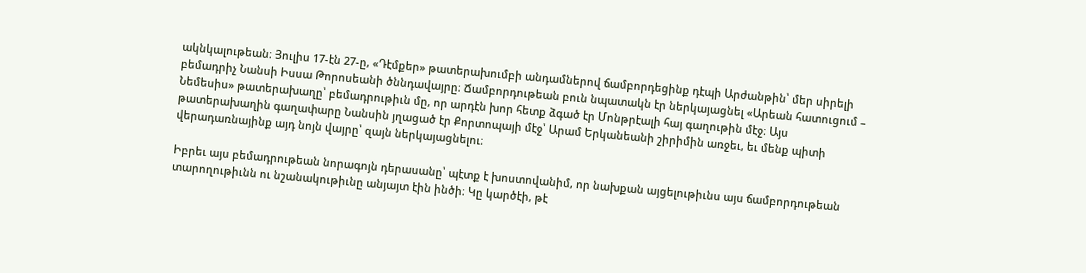ակնկալութեան։ Յուլիս 17-էն 27-ը, «Դէմքեր» թատերախումբի անդամներով ճամբորդեցինք դէպի Արժանթին՝ մեր սիրելի բեմադրիչ Նանսի Իսսա Թորոսեանի ծննդավայրը։ Ճամբորդութեան բուն նպատակն էր ներկայացնել «Արեան հատուցում – Նեմեսիս» թատերախաղը՝ բեմադրութիւն մը, որ արդէն խոր հետք ձգած էր Մոնթրէալի հայ գաղութին մէջ։ Այս թատերախաղին գաղափարը Նանսին յղացած էր Քորտոպայի մէջ՝ Արամ Երկանեանի շիրիմին առջեւ, եւ մենք պիտի վերադառնայինք այդ նոյն վայրը՝ զայն ներկայացնելու։

Իբրեւ այս բեմադրութեան նորագոյն դերասանը՝ պէտք է խոստովանիմ, որ նախքան այցելութիւնս այս ճամբորդութեան տարողութիւնն ու նշանակութիւնը անյայտ էին ինծի։ Կը կարծէի, թէ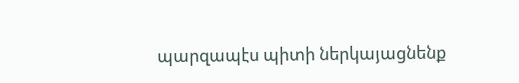պարզապէս պիտի ներկայացնենք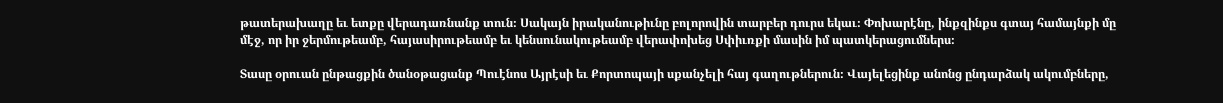թատերախաղը եւ ետքը վերադառնանք տուն։ Սակայն իրականութիւնը բոլորովին տարբեր դուրս եկաւ։ Փոխարէնը, ինքզինքս գտայ համայնքի մը մէջ, որ իր ջերմութեամբ, հայասիրութեամբ եւ կենսունակութեամբ վերափոխեց Սփիւռքի մասին իմ պատկերացումներս։

Տասը օրուան ընթացքին ծանօթացանք Պուէնոս Այրէսի եւ Քորտոպայի սքանչելի հայ գաղութներուն։ Վայելեցինք անոնց ընդարձակ ակումբները,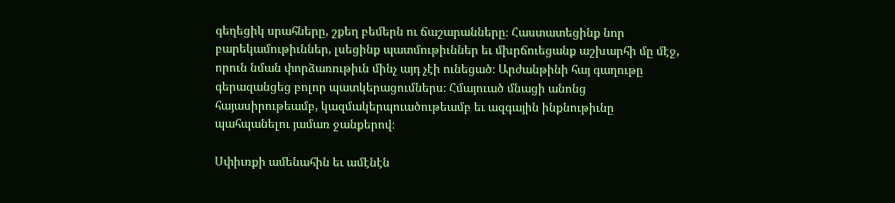գեղեցիկ սրահները, շքեղ բեմերն ու ճաշարանները։ Հաստատեցինք նոր բարեկամութիւններ, լսեցինք պատմութիւններ եւ մխրճուեցանք աշխարհի մը մէջ, որուն նման փորձառութիւն մինչ այդ չէի ունեցած։ Արժանթինի հայ գաղութը գերազանցեց բոլոր պատկերացումներս։ Հմայուած մնացի անոնց հայասիրութեամբ, կազմակերպուածութեամբ եւ ազգային ինքնութիւնը պահպանելու յամառ ջանքերով։

Սփիւռքի ամենահին եւ ամէնէն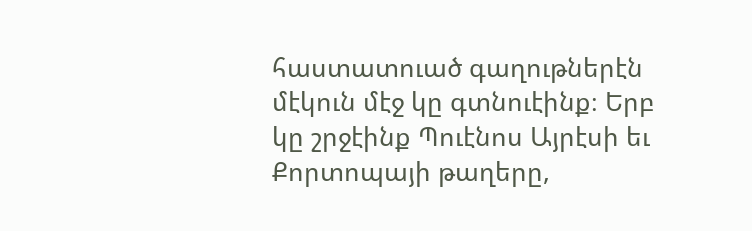հաստատուած գաղութներէն մէկուն մէջ կը գտնուէինք։ Երբ կը շրջէինք Պուէնոս Այրէսի եւ Քորտոպայի թաղերը,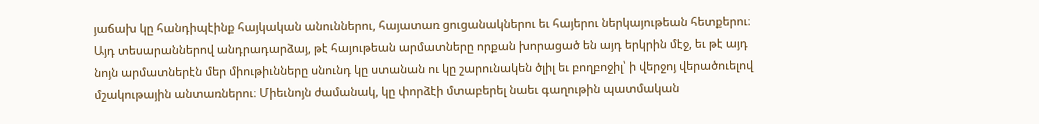յաճախ կը հանդիպէինք հայկական անուններու, հայատառ ցուցանակներու եւ հայերու ներկայութեան հետքերու։ Այդ տեսարաններով անդրադարձայ, թէ հայութեան արմատները որքան խորացած են այդ երկրին մէջ, եւ թէ այդ նոյն արմատներէն մեր միութիւնները սնունդ կը ստանան ու կը շարունակեն ծլիլ եւ բողբոջիլ՝ ի վերջոյ վերածուելով մշակութային անտառներու։ Միեւնոյն ժամանակ, կը փորձէի մտաբերել նաեւ գաղութին պատմական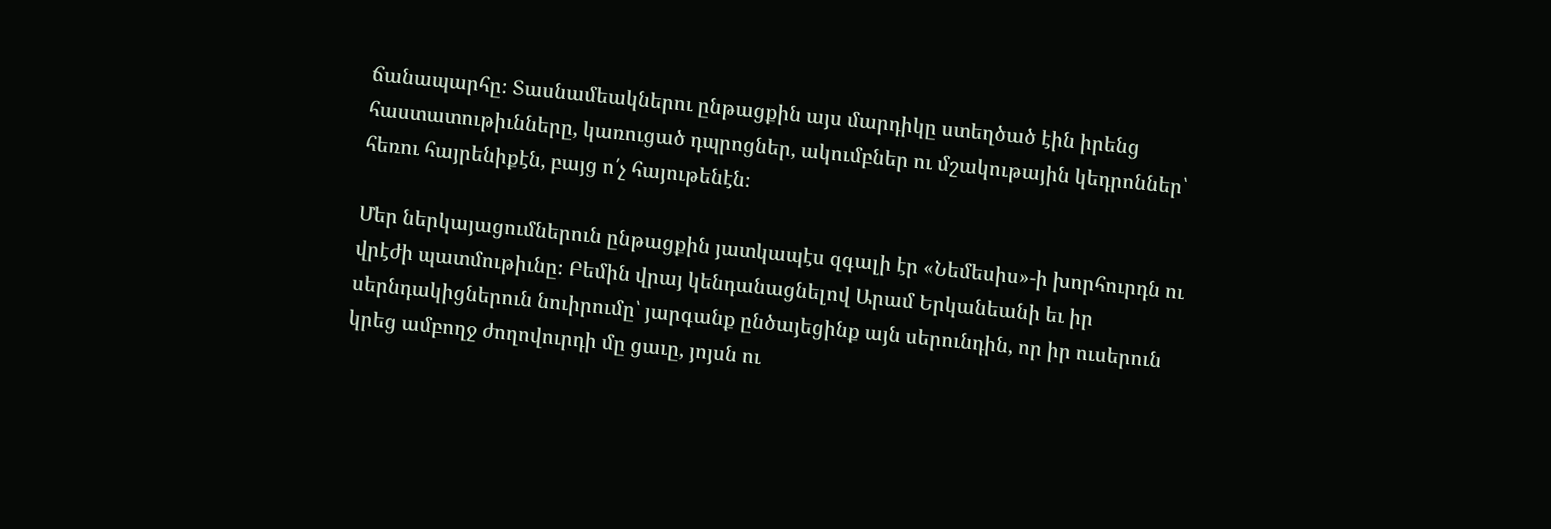ճանապարհը։ Տասնամեակներու ընթացքին այս մարդիկը ստեղծած էին իրենց հաստատութիւնները, կառուցած դպրոցներ, ակումբներ ու մշակութային կեդրոններ՝ հեռու հայրենիքէն, բայց ո՛չ հայութենէն։

Մեր ներկայացումներուն ընթացքին յատկապէս զգալի էր «Նեմեսիս»-ի խորհուրդն ու վրէժի պատմութիւնը։ Բեմին վրայ կենդանացնելով Արամ Երկանեանի եւ իր սերնդակիցներուն նուիրումը՝ յարգանք ընծայեցինք այն սերունդին, որ իր ուսերուն կրեց ամբողջ ժողովուրդի մը ցաւը, յոյսն ու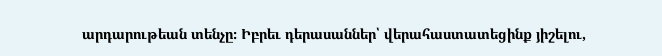արդարութեան տենչը։ Իբրեւ դերասաններ՝ վերահաստատեցինք յիշելու,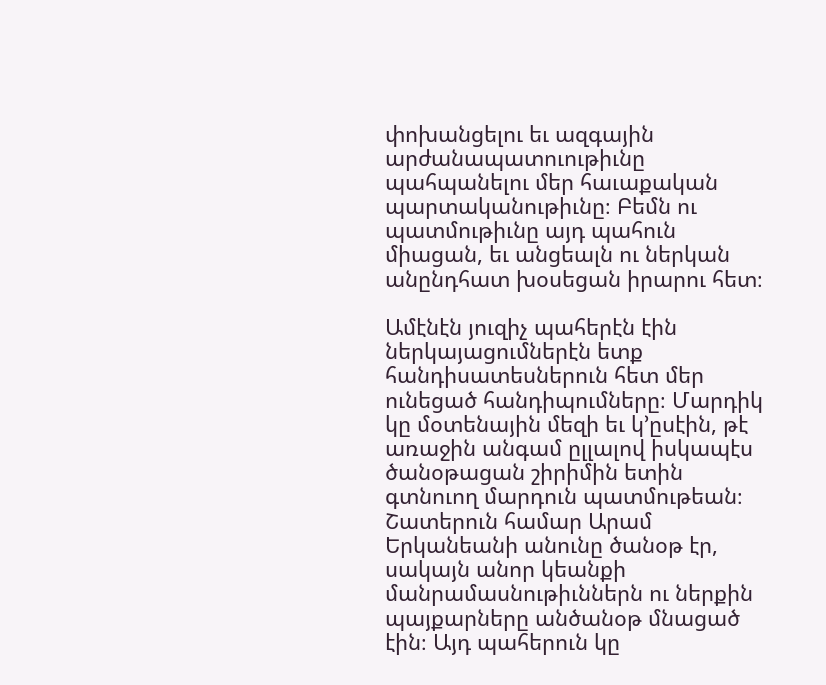փոխանցելու եւ ազգային արժանապատուութիւնը պահպանելու մեր հաւաքական պարտականութիւնը։ Բեմն ու պատմութիւնը այդ պահուն միացան, եւ անցեալն ու ներկան անընդհատ խօսեցան իրարու հետ։

Ամէնէն յուզիչ պահերէն էին ներկայացումներէն ետք հանդիսատեսներուն հետ մեր ունեցած հանդիպումները։ Մարդիկ կը մօտենային մեզի եւ կ՚ըսէին, թէ առաջին անգամ ըլլալով իսկապէս ծանօթացան շիրիմին ետին գտնուող մարդուն պատմութեան։ Շատերուն համար Արամ Երկանեանի անունը ծանօթ էր, սակայն անոր կեանքի մանրամասնութիւններն ու ներքին պայքարները անծանօթ մնացած էին։ Այդ պահերուն կը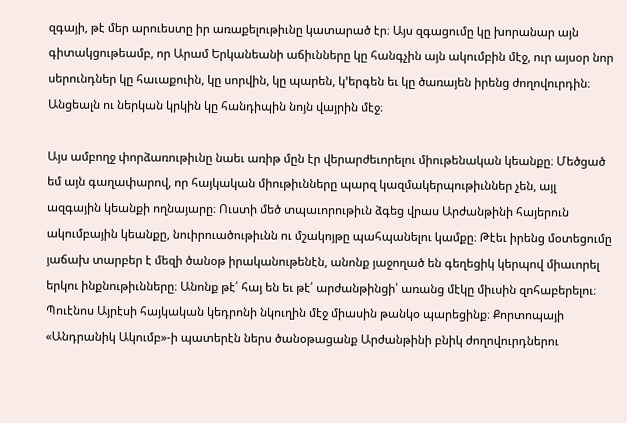զգայի, թէ մեր արուեստը իր առաքելութիւնը կատարած էր։ Այս զգացումը կը խորանար այն գիտակցութեամբ, որ Արամ Երկանեանի աճիւնները կը հանգչին այն ակումբին մէջ, ուր այսօր նոր սերունդներ կը հաւաքուին, կը սորվին, կը պարեն, կ՚երգեն եւ կը ծառայեն իրենց ժողովուրդին։ Անցեալն ու ներկան կրկին կը հանդիպին նոյն վայրին մէջ։

Այս ամբողջ փորձառութիւնը նաեւ առիթ մըն էր վերարժեւորելու միութենական կեանքը։ Մեծցած եմ այն գաղափարով, որ հայկական միութիւնները պարզ կազմակերպութիւններ չեն, այլ ազգային կեանքի ողնայարը։ Ուստի մեծ տպաւորութիւն ձգեց վրաս Արժանթինի հայերուն ակումբային կեանքը, նուիրուածութիւնն ու մշակոյթը պահպանելու կամքը։ Թէեւ իրենց մօտեցումը յաճախ տարբեր է մեզի ծանօթ իրականութենէն, անոնք յաջողած են գեղեցիկ կերպով միաւորել երկու ինքնութիւնները։ Անոնք թէ՛ հայ են եւ թէ՛ արժանթինցի՝ առանց մէկը միւսին զոհաբերելու։ Պուէնոս Այրէսի հայկական կեդրոնի նկուղին մէջ միասին թանկօ պարեցինք։ Քորտոպայի «Անդրանիկ Ակումբ»-ի պատերէն ներս ծանօթացանք Արժանթինի բնիկ ժողովուրդներու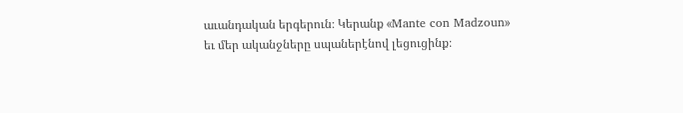աւանդական երգերուն։ Կերանք «Mante con Madzoun» եւ մեր ականջները սպաներէնով լեցուցինք։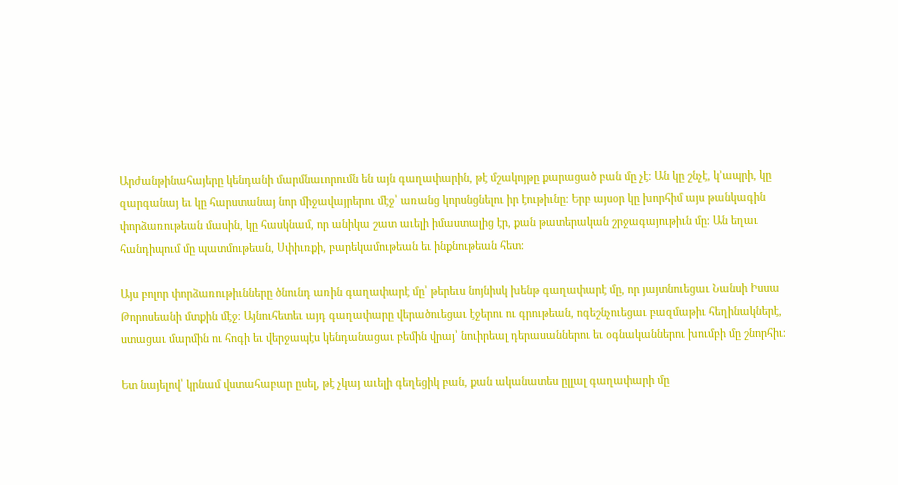Արժանթինահայերը կենդանի մարմնաւորումն են այն գաղափարին, թէ մշակոյթը քարացած բան մը չէ։ Ան կը շնչէ, կ՚ապրի, կը զարգանայ եւ կը հարստանայ նոր միջավայրերու մէջ՝ առանց կորսնցնելու իր էութիւնը։ Երբ այսօր կը խորհիմ այս թանկագին փորձառութեան մասին, կը հասկնամ, որ անիկա շատ աւելի իմաստալից էր, քան թատերական շրջագայութիւն մը։ Ան եղաւ հանդիպում մը պատմութեան, Սփիւռքի, բարեկամութեան եւ ինքնութեան հետ։

Այս բոլոր փորձառութիւնները ծնունդ առին գաղափարէ մը՝ թերեւս նոյնիսկ խենթ գաղափարէ մը, որ յայտնուեցաւ Նանսի Իսսա Թորոսեանի մտքին մէջ։ Այնուհետեւ այդ գաղափարը վերածուեցաւ էջերու ու գրութեան, ոգեշնչուեցաւ բազմաթիւ հեղինակներէ, ստացաւ մարմին ու հոգի եւ վերջապէս կենդանացաւ բեմին վրայ՝ նուիրեալ դերասաններու եւ օգնականներու խումբի մը շնորհիւ։

Ետ նայելով՝ կրնամ վստահաբար ըսել, թէ չկայ աւելի գեղեցիկ բան, քան ականատես ըլլալ գաղափարի մը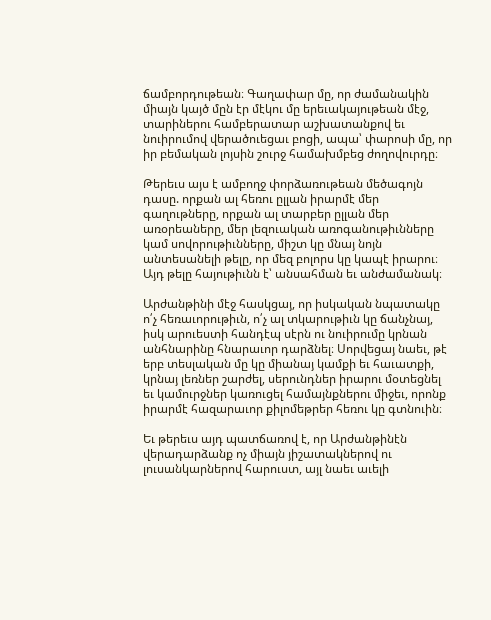ճամբորդութեան։ Գաղափար մը, որ ժամանակին միայն կայծ մըն էր մէկու մը երեւակայութեան մէջ, տարիներու համբերատար աշխատանքով եւ նուիրումով վերածուեցաւ բոցի, ապա՝ փարոսի մը, որ իր բեմական լոյսին շուրջ համախմբեց ժողովուրդը։

Թերեւս այս է ամբողջ փորձառութեան մեծագոյն դասը. որքան ալ հեռու ըլլան իրարմէ մեր գաղութները, որքան ալ տարբեր ըլլան մեր առօրեաները, մեր լեզուական առոգանութիւնները կամ սովորութիւնները, միշտ կը մնայ նոյն անտեսանելի թելը, որ մեզ բոլորս կը կապէ իրարու։ Այդ թելը հայութիւնն է՝ անսահման եւ անժամանակ։

Արժանթինի մէջ հասկցայ, որ իսկական նպատակը ո՛չ հեռաւորութիւն, ո՛չ ալ տկարութիւն կը ճանչնայ, իսկ արուեստի հանդէպ սէրն ու նուիրումը կրնան անհնարինը հնարաւոր դարձնել։ Սորվեցայ նաեւ, թէ երբ տեսլական մը կը միանայ կամքի եւ հաւատքի, կրնայ լեռներ շարժել, սերունդներ իրարու մօտեցնել եւ կամուրջներ կառուցել համայնքներու միջեւ, որոնք իրարմէ հազարաւոր քիլոմեթրեր հեռու կը գտնուին։

Եւ թերեւս այդ պատճառով է, որ Արժանթինէն վերադարձանք ոչ միայն յիշատակներով ու լուսանկարներով հարուստ, այլ նաեւ աւելի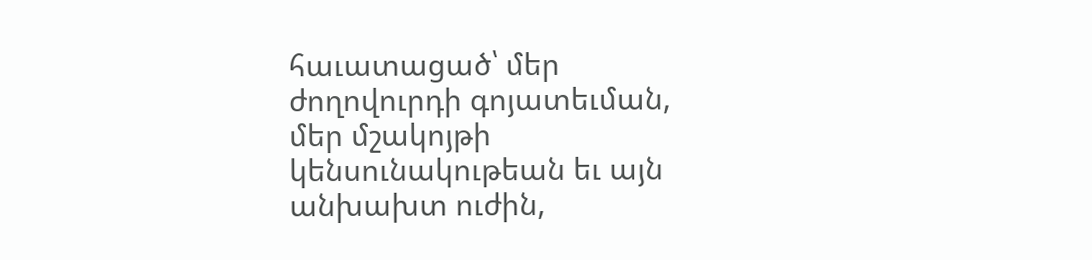հաւատացած՝ մեր ժողովուրդի գոյատեւման, մեր մշակոյթի կենսունակութեան եւ այն անխախտ ուժին,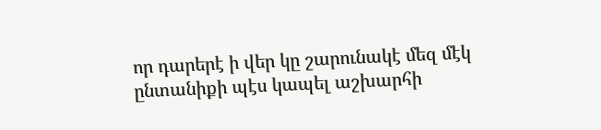որ դարերէ ի վեր կը շարունակէ մեզ մէկ ընտանիքի պէս կապել աշխարհի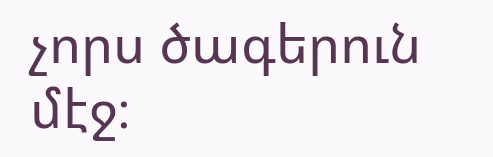չորս ծագերուն մէջ։